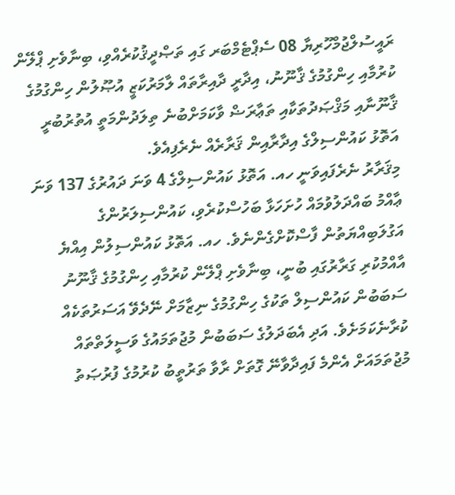ރައީސުލްޖުމްހޫރިޔާ 08 ސެޕްޓެމްބަރ ގައި ތަޞްދީޤުކުރެއްވި، ބިނާވެށި ޕްލޭން ކުރުމާއި ހިންގުމުގެ ޤާނޫނު، އިދާރީ ދާއިރާތައް ލާމަރުކަޒީ އުޞޫލުން ހިންގުމުގެ ޤާނޫނާއި މަޤްޞަދުތަކާއި ތަޢާރަޟް ވާކަމަށްބުނެ ތިލަދުންމަތީ އުތުރުބުރީ އަތޮޅު ކައުންސިލްގެ އިދާރާއިން ޤަރާރެއް ނެރެފިއެވެ.
މިޤަރާރު ނެރެފައިވަނީ ހއ. އަތޮޅު ކައުންސިލްގެ 4 ވަނަ ދައުރުގެ 137 ވަނަ ޢާއްމު ބައްދަލުވުމައް ހުށަހަޅާ ބަހުސްކުރެވި، ކައުންސިލަރުންގެ އަގުލަބިއްޔަތުން ފާސްކޮށްގެންނެވެ. ހއ. އަތޮޅު ކައުންސިލުން އިއްޔެ އާއްމުކުރި ގަރާރުގައި ބުނީ، ބިނާވެށި ޕްލޭން ކުރުމާއި ހިންގުމުގެ ޤާނޫނު ސަބަބުން ކައުންސިލް ތަކުގެ ހިންގުމުގެ ނިޒާމަށް ނޭދެވޭ އަސަރުތަކެއް ކުރާނެކަމަށެވެ. އަދި އެބަދަލުގެ ސަބަބުން މުޖުތަމައުގެ ވަސީލަތްތައް މުޖުތަމައަށް އެންމެ ފައިދާވާނޭ ގޮތަށް ރާވާ ތަރުތީބު ކުރުމުގެ ފުރުޞަތު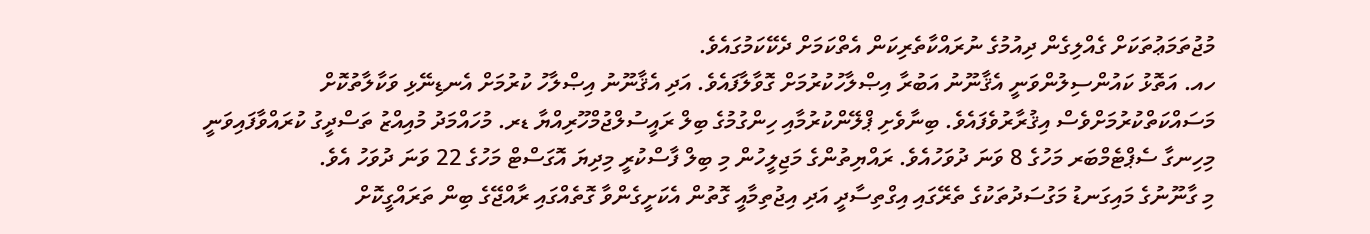މުޖުތަމަޢުތަކަށް ގެއްލިގެން ދިއުމުގެ ނުރައްކާތެރިކަން އެތްކަމަށް ދެކޭކަމުގައެވެ.
ހއ. އަތޮޅު ކައުންސިލުންވަނީ އެޤާނޫނު އަބުރާ އިޞްލާހުކުރުމަށް ގޮވާލާފައެވެ. އަދި އެޤާނޫނު އިޞްލާހު ކުރުމަށް އެނޑިނޭޅި ވަކާލާތުކޮށް މަސައްކަތްކުރުމަށްވެސް އިޤުރާރުވެފައެވެ. ބިނާވެށި ޕްލޭންކުރުމާއި ހިންގުމުގެ ބިލް ރައީސުލްޖުމްހޫރިއްޔާ ޑރ. މުހައްމަދު މުއިއްޒު ތަސްދީގު ކުރައްވާފައިވަނީ މިހިނގާ ސެޕްޓެމްބަރ މަހުގެ 8 ވަނަ ދުވަހުއެވެ. ރައްޔިތުންގެ މަޖިލީހުން މި ބިލް ފާސްކުރީ މިދިޔަ އޮގަސްޓް މަހުގެ 22 ވަނަ ދުވަހު އެވެ.
މި ގާނޫނުގެ މައިގަނޑު މަގުސަދުތަކުގެ ތެރޭގައި އިގްތިސާދީ އަދި އިޖުތިމާއީ ގޮތުން އެކަށީގެންވާ ގޮތެއްގައި ރާއްޖޭގެ ބިން ތަރައްގީކޮށް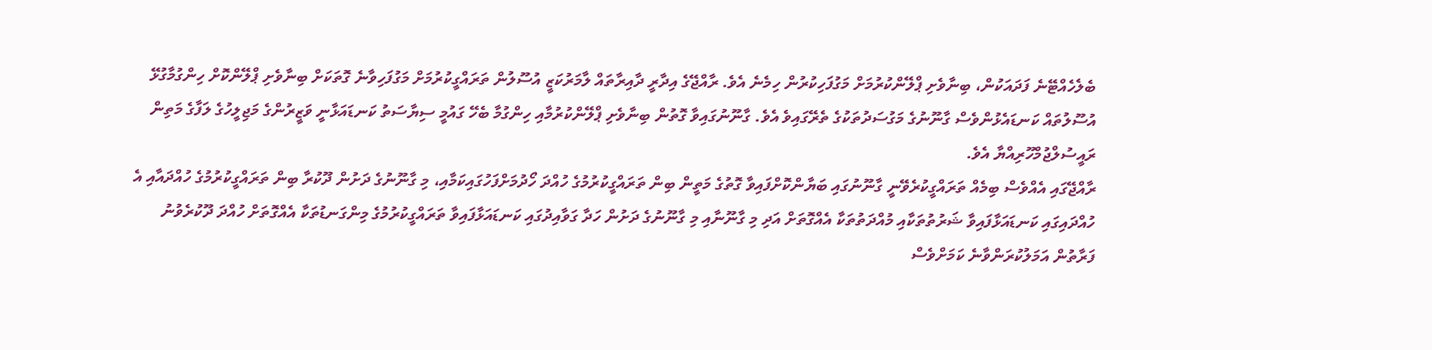ބެލެހެއްޓޭނެ ފަދައަކުން، ބިނާވެށި ޕްލޭންކުރުމަށް މަގުފަހިކުރުން ހިމެނެ އެވެ. ރާއްޖޭގެ އިދާރީ ދާއިރާތައް ލާމަރުކަޒީ އުސޫލުން ތަރައްގީކުރުމަށް މަގުފަހިވާނެ ގޮތަކަށް ބިނާވެށި ޕްލޭންކޮށް ހިންގުމާގުޅޭ އުސޫލުތައް ކަނޑައެޅުންވެސް ގާނޫނުގެ މަގުސަދުތަކުގެ ތެރޭގައިވެ އެވެ. ގާނޫނުގައިވާ ގޮތުން ބިނާވެށި ޕްލޭންކުރުމާއި ހިންގުމާ ބެހޭ ގައުމީ ސިޔާސަތު ކަނޑައަޅާނީ ވަޒީރުންގެ މަޖިލީހުގެ ލަފާގެ މަތިން ރައީސުލްޖުމްހޫރިއްޔާ އެވެ.
ރާއްޖޭގައި އެއްވެސް ބިމެއް ތަރައްގީކުރެވޭނީ ގާނޫނުގައި ބަޔާންކޮށްފައިވާ ގޮތުގެ މަތީން ބިން ތަރައްގީކުރުމުގެ ހުއްދަ ހޯދުމަށްފަހުގައިކަމާއި، މި ގާނޫނުގެ ދަށުން ދޫކުރާ ބިން ތަރައްގީކުރުމުގެ ހުއްދައާއި އެ ހުއްދައިގައި ކަނޑައަޅާފައިވާ ޝަރުތުތަކާއި މުއްދަތުތަކާ އެއްގޮތަށް އަދި މި ގާނޫނާއި މި ގާނޫނުގެ ދަށުން ހަދާ ގަވާއިދުގައި ކަނޑައަޅާފައިވާ ތަރައްގީކުރުމުގެ މިންގަނޑުތަކާ އެއްގޮތަށް ހުއްދަ ދޫކުރެވުނު ފަރާތުން އަމަލުކުރަންވާނެ ކަމަށްވެސް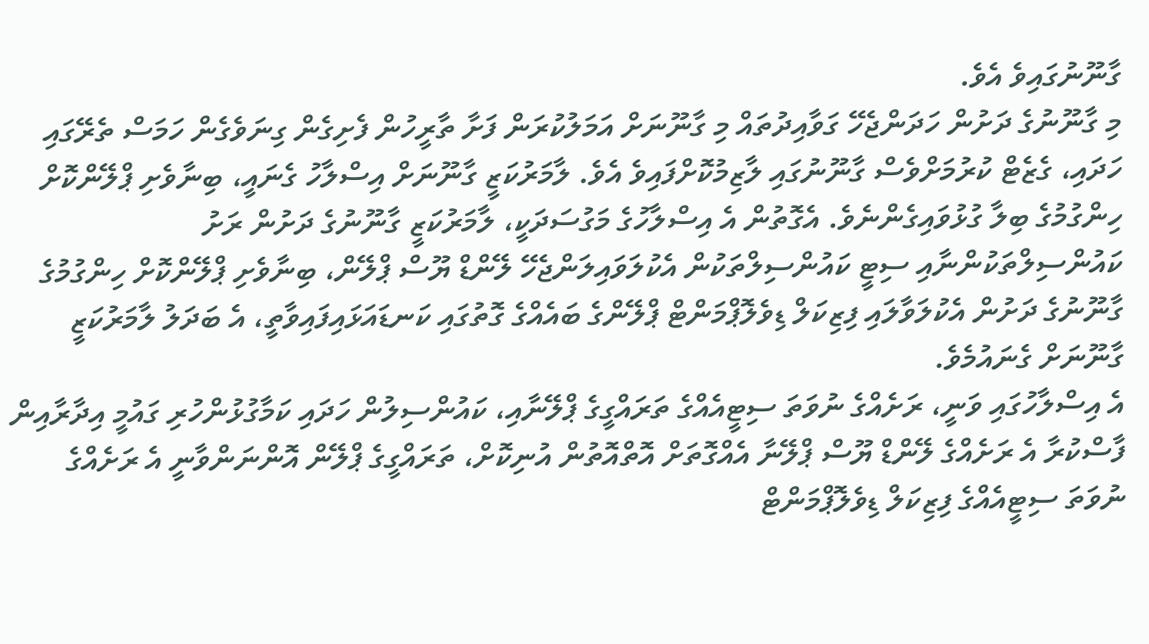ގާނޫނުގައިވެ އެވެ.
މި ގާނޫނުގެ ދަށުން ހަދަންޖެހޭ ގަވާއިދުތައް މި ގާނޫނަށް އަމަލުކުރަން ފަށާ ތާރީހުން ފެށިގެން ގިނަވެގެން ހަމަސް ތެރޭގައި ހަދައި، ގެޒެޓް ކުރުމަށްވެސް ގާނޫނުގައި ލާޒިމުކޮށްފައިވެ އެވެ. ލާމަރުކަޒީ ގާނޫނަށް އިސްލާހު ގެނައީ، ބިނާވެށި ޕްލޭންކޮށް ހިންގުމުގެ ބިލާ ގުޅުވައިގެންނެވެ. އެގޮތުން އެ އިސްލާހުގެ މަގުސަދަކީ، ލާމަރުކަޒީ ގާނޫނުގެ ދަށުން ރަށު ކައުންސިލްތަކުންނާއި ސިޓީ ކައުންސިލްތަކުން އެކުލަވައިލަންޖެހޭ ލޭންޑް ޔޫސް ޕްލޭން، ބިނާވެށި ޕްލޭންކޮށް ހިންގުމުގެ ގާނޫނުގެ ދަށުން އެކުލަވާލައި ފިޒިކަލް ޑިވެލޮޕްމަންޓް ޕްލޭންގެ ބައެއްގެ ގޮތުގައި ކަނޑައަޅައިފައިވާތީ، އެ ބަދަލު ލާމަރުކަޒީ ގާނޫނަށް ގެނައުމެވެ.
އެ އިސްލާހުގައި ވަނީ، ރަށެއްގެ ނުވަތަ ސިޓީއެއްގެ ތަރައްގީގެ ޕްލޭނާއި، ކައުންސިލުން ހަދައި ކަމާގުޅުންހުރި ގައުމީ އިދާރާއިން ފާސްކުރާ އެ ރަށެއްގެ ލޭންޑް ޔޫސް ޕްލޭނާ އެއްގޮތަށް އޮތްއޮތުން އުނިކޮށް، ތަރައްގީގެ ޕްލޭން އޮންނަންވާނީ އެ ރަށެއްގެ ނުވަތަ ސިޓީއެއްގެ ފިޒިކަލް ޑިވެލޮޕްމަންޓް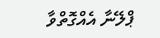ޕްލޭނާ އެއްގޮތްވާ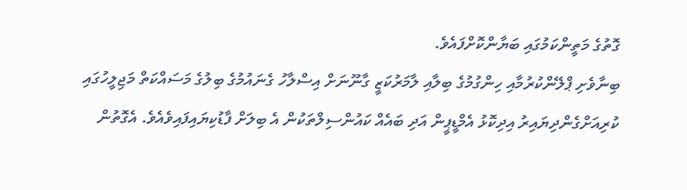ގޮތުގެ މަތީންކަމުގައި ބަޔާންކޮށްފައެވެ.
ބިނާވެށި ޕްލޭންކުރުމާއި ހިންގުމުގެ ބިލާއި ލާމަރުކަޒީ ގާނޫނަށް އިސްލާހު ގެނައުމުގެ ބިލުގެ މަސައްކަތް މަޖިލީހުގައި ކުރިއަށްގެންދިޔައިރު އިދިކޮޅު އެމްޑީޕީން އަދި ބައެއް ކައުންސިލްތަކުން އެ ބިލަށް ފާޑުކިޔައިފައިވެއެވެ. އެގޮތުން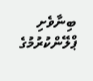ބިނާވެށި ޕްލޭންކުރުމުގެ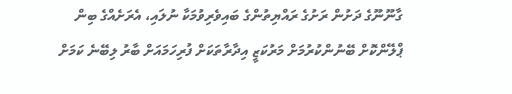ގާނޫނޫގެ ދަށުން ރަށުގެ ރައްޔިތުންގެ ބައިވެރިވުމަކާ ނުލައި، އެރަށެއްގެ ބިން ޕްލޭންކޮށް ބޭނުންކުރުމަށް މަރުކަޒީ އިދާރާތަކަށް ފުރިހަމައަށް ބާރު ލިބޭނެ ކަމަށް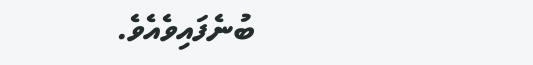ބުނެފައިވެއެވެ.